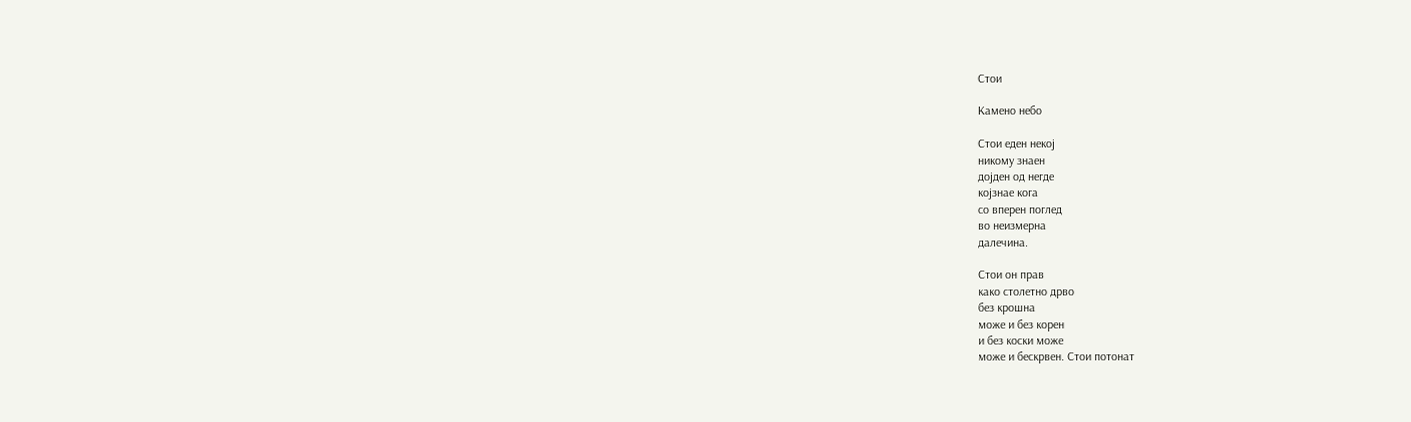Стои

Камено небо

Стои еден некој
никому знаен
дојден од негде
којзнае кога
со вперен поглед
во неизмерна
далечина.

Стои он прав
како столетно дрво
без крошна
може и без корен
и без коски може
може и бескрвен. Стои потонат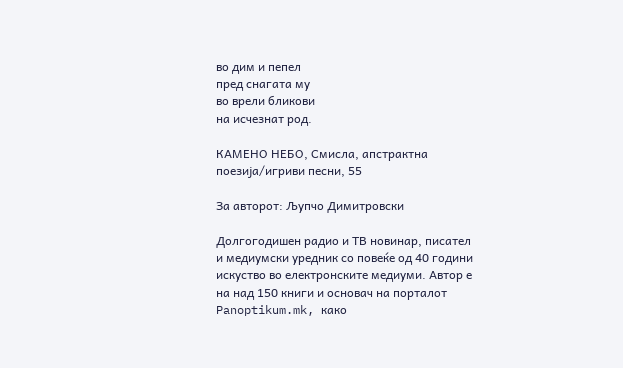во дим и пепел
пред снагата му
во врели бликови
на исчезнат род.

КАМЕНО НЕБО, Смисла, апстрактна поезија/игриви песни, 55

За авторот: Љупчо Димитровски

Долгогодишен радио и ТВ новинар, писател и медиумски уредник со повеќе од 40 години искуство во електронските медиуми. Автор е на над 150 книги и основач на порталот Panoptikum.mk, како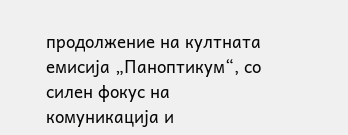продолжение на култната емисија „Паноптикум“, со силен фокус на комуникација и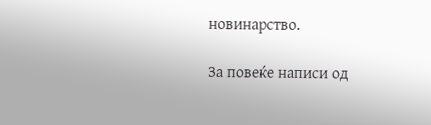новинарство.

За повеќе написи од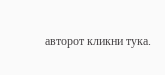авторот кликни тука.